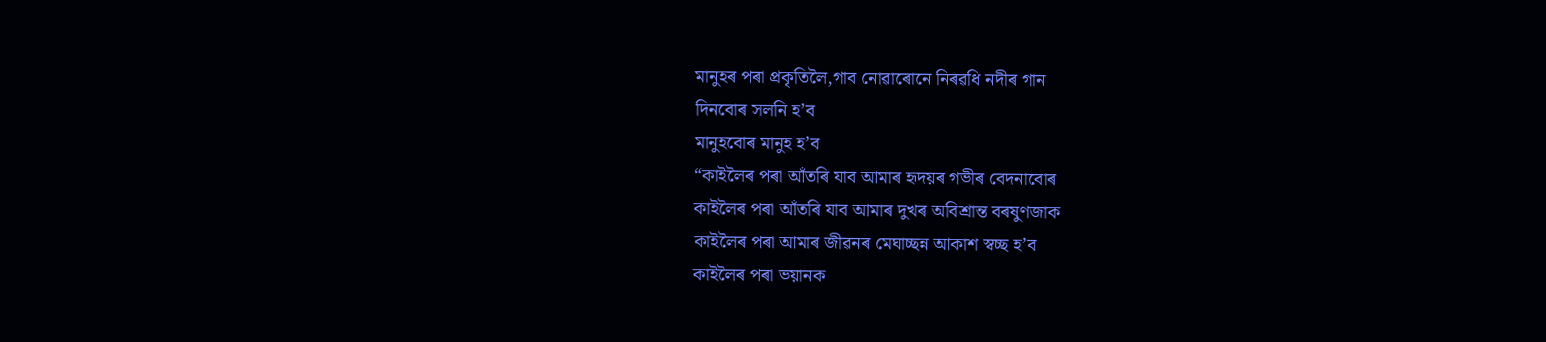মানুহৰ পৰা প্ৰকৃতিলৈ,গাব নোৱাৰোনে নিৰৱধি নদীৰ গান
দিনবোৰ সলনি হ’ব
মানুহবোৰ মানুহ হ’ব
“কাইলৈৰ পৰা আঁতৰি যাব আমাৰ হৃদয়ৰ গভীৰ বেদনাবোৰ
কাইলৈৰ পৰা আঁতৰি যাব আমাৰ দুখৰ অবিশ্ৰান্ত বৰষুণজাক
কাইলৈৰ পৰা আমাৰ জীৱনৰ মেঘাচ্ছন্ন আকাশ স্বচ্ছ হ’ব
কাইলৈৰ পৰা ভয়ানক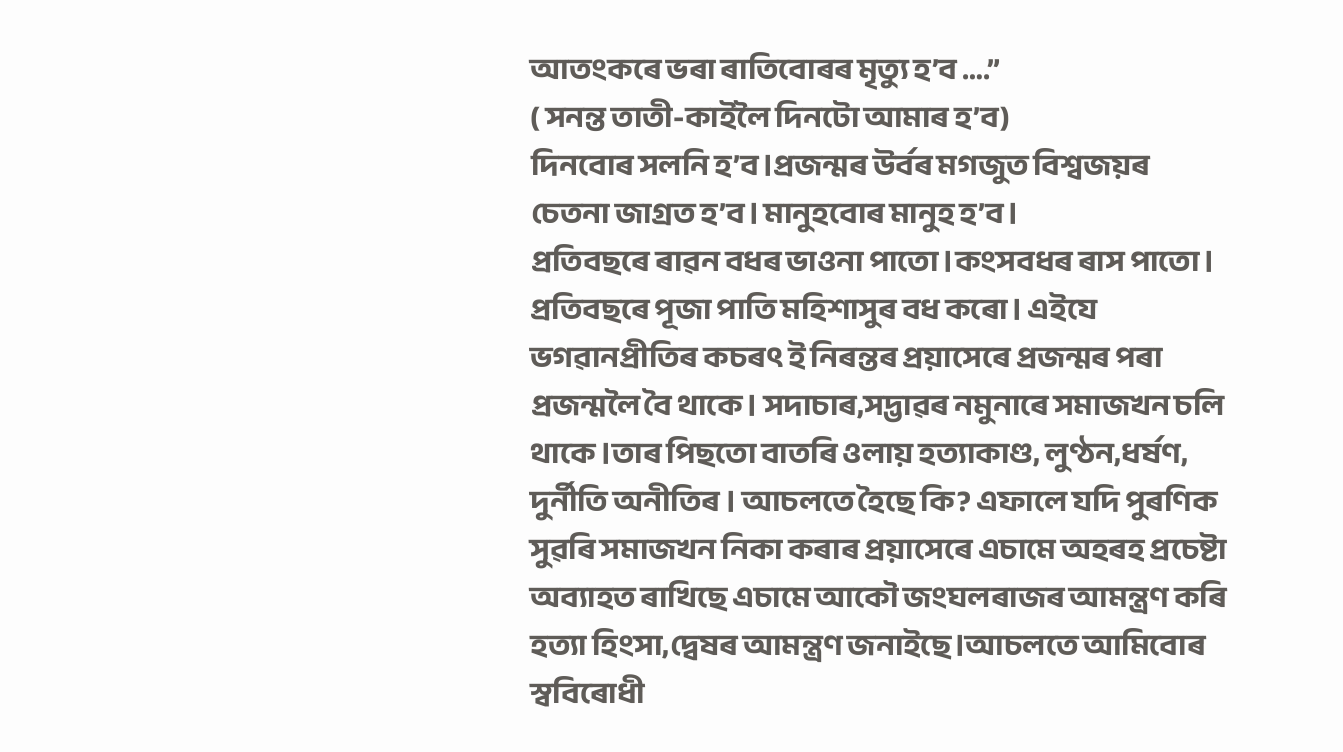আতংকৰে ভৰা ৰাতিবোৰৰ মৃত্যু হ’ব ….”
( সনন্ত তাতী-কাইলৈ দিনটো আমাৰ হ’ব)
দিনবোৰ সলনি হ’ব।প্ৰজন্মৰ উৰ্বৰ মগজুত বিশ্বজয়ৰ চেতনা জাগ্ৰত হ’ব। মানুহবোৰ মানুহ হ’ব।
প্ৰতিবছৰে ৰাৱন বধৰ ভাওনা পাতো।কংসবধৰ ৰাস পাতো। প্ৰতিবছৰে পূজা পাতি মহিশাসুৰ বধ কৰো। এইযে ভগৱানপ্ৰীতিৰ কচৰৎ ই নিৰন্তৰ প্ৰয়াসেৰে প্ৰজন্মৰ পৰা প্ৰজন্মলৈ বৈ থাকে। সদাচাৰ,সদ্ভাৱৰ নমুনাৰে সমাজখন চলি থাকে ।তাৰ পিছতো বাতৰি ওলায় হত্যাকাণ্ড, লুণ্ঠন,ধৰ্ষণ, দুৰ্নীতি অনীতিৰ । আচলতে হৈছে কি? এফালে যদি পুৰণিক সুৱৰি সমাজখন নিকা কৰাৰ প্ৰয়াসেৰে এচামে অহৰহ প্ৰচেষ্টা অব্যাহত ৰাখিছে এচামে আকৌ জংঘলৰাজৰ আমন্ত্ৰণ কৰি হত্যা হিংসা,দ্বেষৰ আমন্ত্ৰণ জনাইছে।আচলতে আমিবোৰ স্ববিৰোধী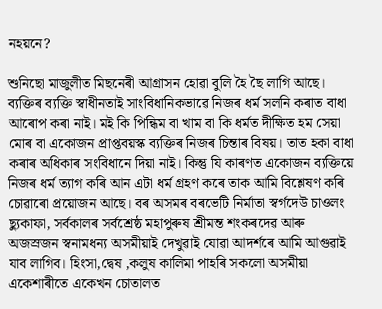নহয়নে?

শুনিছো মাজুলীত মিছনেৰী আগ্ৰাসন হোৱা বুলি হৈ ছৈ লাগি আছে। ব্যক্তিৰ ব্যক্তি স্বাধীনতাই সাংবিধানিকভাৱে নিজৰ ধৰ্ম সলনি কৰাত বাধা আৰোপ কৰা নাই। মই কি পিন্ধিম বা খাম বা কি ধৰ্মত দীক্ষিত হম সেয়া মোৰ বা একোজন প্ৰাপ্তবয়স্ক ব্যক্তিৰ নিজৰ চিন্তাৰ বিষয়। তাত হকা বাধা কৰাৰ অধিকাৰ সংবিধানে দিয়া নাই। কিন্তু যি কাৰণত একোজন ব্যক্তিয়ে নিজৰ ধৰ্ম ত্যাগ কৰি আন এটা ধৰ্ম গ্ৰহণ কৰে তাক আমি বিশ্লেষণ কৰি চোৱাৰো প্ৰয়োজন আছে। বৰ অসমৰ বৰভেটি নিৰ্মাতা স্বৰ্গদেউ চাওলং ছ্যুকাফা, সৰ্বকালৰ সৰ্বশ্ৰেষ্ঠ মহাপুৰুষ শ্ৰীমন্ত শংকৰদেৱ আৰু অজস্ৰজন স্বনামধন্য অসমীয়াই দেখুৱাই যোৱা আদৰ্শৰে আমি আগুৱাই যাব লাগিব। হিংসা,দ্বেষ ,কলুষ কালিমা পাহৰি সকলো অসমীয়া একেশাৰীতে একেখন চোতালত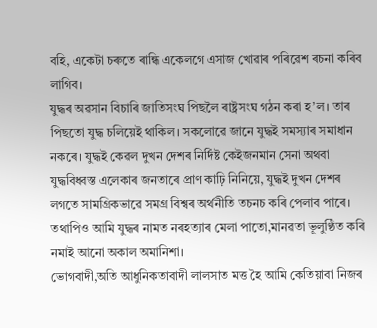বহি, একেটা চৰুতে ৰান্ধি একেলগে এসাজ খোৱাৰ পৰিৱেশ ৰচনা কৰিব লাগিব।
যুদ্ধৰ অৱসান বিচাৰি জাতিসংঘ পিছলৈ ৰাষ্ট্ৰসংঘ গঠন কৰা হ’ল। তাৰ পিছতো যুদ্ধ চলিয়েই থাকিল। সকলোৱে জানে যুদ্ধই সমস্যাৰ সমাধান নকৰে। যুদ্ধই কেৱল দুখন দেশৰ নিৰ্দিষ্ট কেইজনমান সেনা অথবা যুদ্ধবিধ্বস্ত এলেকাৰ জনতাৰে প্ৰাণ কাঢ়ি নিনিয়ে, যুদ্ধই দুখন দেশৰ লগতে সামগ্ৰিকভাৱে সমগ্ৰ বিশ্বৰ অৰ্থনীতি তচনচ কৰি পেলাব পাৰে। তথাপিও আমি যুদ্ধৰ নামত নৰহত্যাৰ মেলা পাতো,মানৱতা ভূলুণ্ঠিত কৰি নমাই আনো অকাল অমানিশা।
ভোগবাদী,অতি আধুনিকতাবাদী লালসাত মত্ত হৈ আমি কেতিয়াবা নিজৰ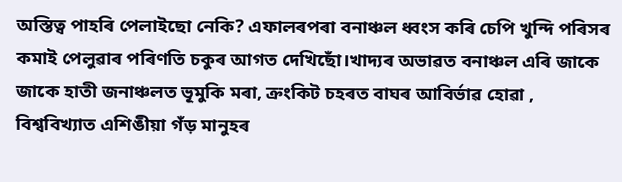অস্তিত্ব পাহৰি পেলাইছো নেকি? এফালৰপৰা বনাঞ্চল ধ্বংস কৰি চেপি খুন্দি পৰিসৰ কমাই পেলুৱাৰ পৰিণতি চকুৰ আগত দেখিছোঁ।খাদ্যৰ অভাৱত বনাঞ্চল এৰি জাকে জাকে হাতী জনাঞ্চলত ভূমুকি মৰা, ক্ৰংকিট চহৰত বাঘৰ আবিৰ্ভাৱ হোৱা , বিশ্ববিখ্যাত এশিঙীয়া গঁড় মানুহৰ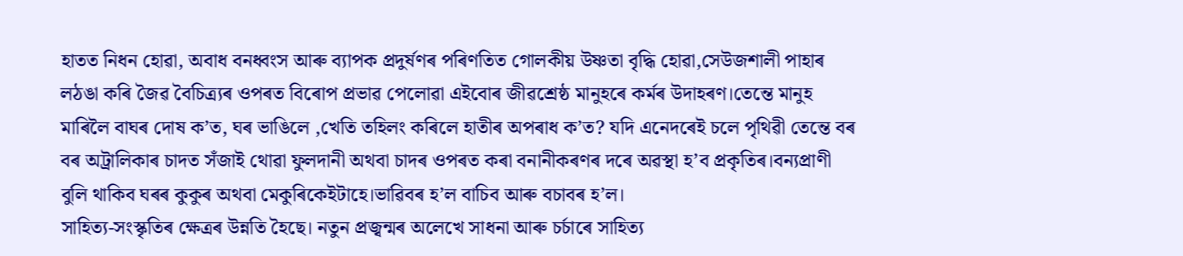হাতত নিধন হোৱা, অবাধ বনধ্বংস আৰু ব্যাপক প্ৰদুৰ্ষণৰ পৰিণতিত গোলকীয় উষ্ণতা বৃদ্ধি হোৱা,সেউজশালী পাহাৰ লঠঙা কৰি জৈৱ বৈচিত্ৰ্যৰ ওপৰত বিৰোপ প্ৰভাৱ পেলোৱা এইবোৰ জীৱশ্ৰেষ্ঠ মানুহৰে কৰ্মৰ উদাহৰণ।তেন্তে মানুহ মাৰিলৈ বাঘৰ দোষ ক’ত, ঘৰ ভাঙিলে ,খেতি তহিলং কৰিলে হাতীৰ অপৰাধ ক’ত? যদি এনেদৰেই চলে পৃথিৱী তেন্তে বৰ বৰ অট্ৰালিকাৰ চাদত সঁজাই থোৱা ফুলদানী অথবা চাদৰ ওপৰত কৰা বনানীকৰণৰ দৰে অৱস্থা হ’ব প্ৰকৃতিৰ।বন্যপ্ৰাণী বুলি থাকিব ঘৰৰ কুকুৰ অথবা মেকুৰিকেইটাহে।ভাৱিবৰ হ’ল বাচিব আৰু বচাবৰ হ’ল।
সাহিত্য-সংস্কৃতিৰ ক্ষেত্ৰৰ উন্নতি হৈছে। নতুন প্ৰজ্বন্মৰ অলেখে সাধনা আৰু চৰ্চাৰে সাহিত্য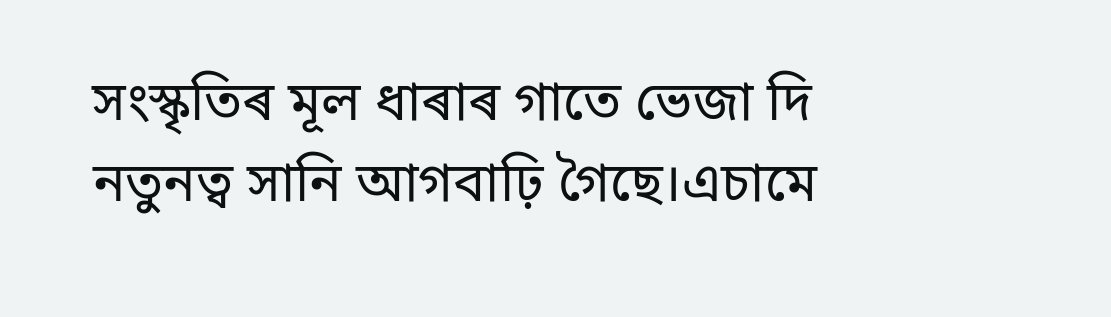সংস্কৃতিৰ মূল ধাৰাৰ গাতে ভেজা দি নতুনত্ব সানি আগবাঢ়ি গৈছে।এচামে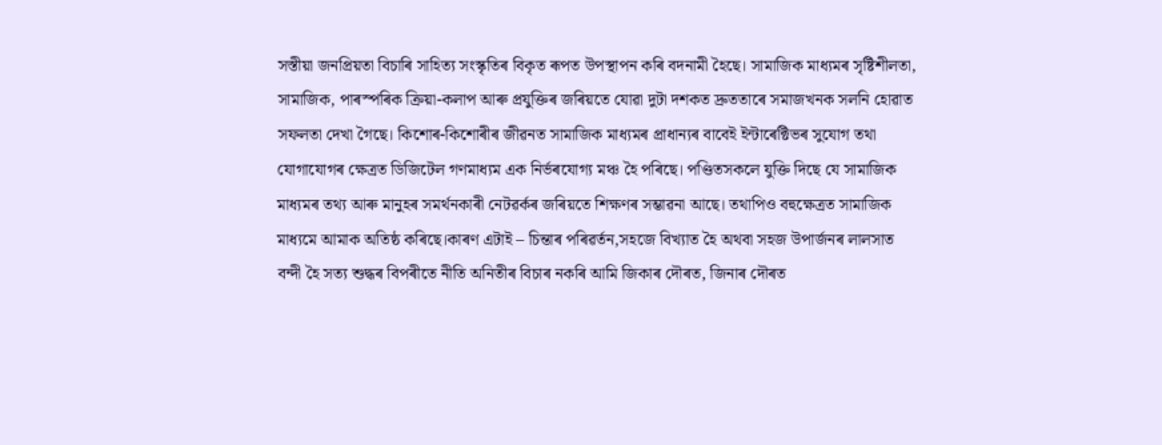সস্তীয়া জনপ্ৰিয়তা বিচাৰি সাহিত্য সংস্কৃতিৰ বিকৃত ৰূপত উপস্থাপন কৰি বদনামী হৈছে। সামাজিক মাধ্যমৰ সৃষ্টিশীলতা, সামাজিক, পাৰস্পৰিক ক্ৰিয়া-কলাপ আৰু প্ৰযুক্তিৰ জৰিয়তে যোৱা দুটা দশকত দ্ৰুততাৰে সমাজখনক সলনি হোৱাত সফলতা দেখা গৈছে। কিশোৰ-কিশোৰীৰ জীৱনত সামাজিক মাধ্যমৰ প্ৰাধান্যৰ বাবেই ইন্টাৰেক্টিভৰ সুযোগ তথা যোগাযোগৰ ক্ষেত্ৰত ডিজিটেল গণমাধ্যম এক নিৰ্ভৰযোগ্য মঞ্চ হৈ পৰিছে। পণ্ডিতসকলে যুক্তি দিছে যে সামাজিক মাধ্যমৰ তথ্য আৰু মানুহৰ সমৰ্থনকাৰী নেটৱৰ্কৰ জৰিয়তে শিক্ষণৰ সম্ভাৱনা আছে। তথাপিও বহুক্ষেত্ৰত সামাজিক মাধ্যমে আমাক অতিষ্ঠ কৰিছে।কাৰণ এটাই – চিন্তাৰ পৰিৱৰ্তন,সহজে বিখ্যাত হৈ অথবা সহজ উপাৰ্জনৰ লালসাত বন্দী হৈ সত্য শুদ্ধৰ বিপৰীতে নীতি অনিতীৰ বিচাৰ নকৰি আমি জিকাৰ দৌৰত, জিনাৰ দৌৰত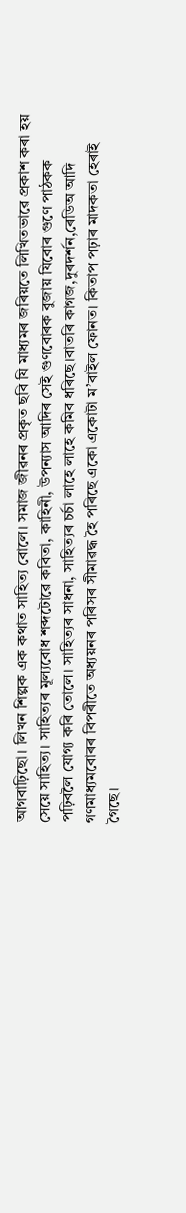আগবাঢ়িছো। লিখন শিল্পক এক কথাত সাহিত্য বোলে। সমাজ জীৱনৰ প্ৰকৃত ছবি যি মাধ্যমৰ জৰিয়তে লিখিতভাৱে প্ৰকাশ কৰা হয় সেয়ে সাহিত্য। সাহিত্যৰ মূল্যবোধ শব্দটোৱে কবিতা, কাহিনী, উপন্যাস আদিৰ সেই গুণবোৰক বুজায় যিবোৰ গুণে পাঠকক পঢ়িবলৈ যোগ্য কৰি তোলে। সাহিত্যৰ সাধনা, সাহিত্যৰ চৰ্চা লাহে লাহে কমিব ধৰিছে।বাতৰি কাগজ,দুৰদৰ্শন,ৰেডিঅ আদি গণমাধ্যমবোৰৰ বিপৰীতে অধ্যয়নৰ পৰিসৰ সীমাৱদ্ধ হৈ পৰিছে একো একোটা ম’বাইল ফোনত। কিতাপ পঢ়াৰ মাদকতা হেৰাই গৈছে।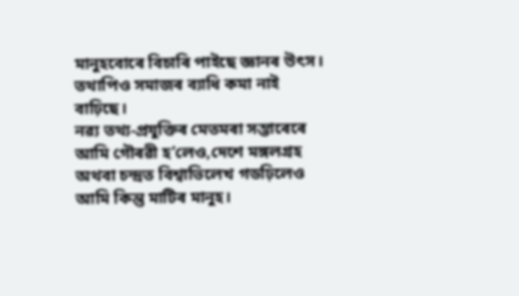মানুহবোৰে বিচাৰি পাইছে জ্ঞানৰ উৎস। তথাপিও সমাজৰ ব্যাধি কমা নাই বাঢ়িছে।
নৱ্য তথ্য-প্ৰযুক্তিৰ মেতমৰা সম্ভাৰেৰে আমি গৌৰৱী হ’লেও,দেশে মঙ্গলগ্ৰহ অথবা চন্দ্ৰত বিশ্বাভিলেখ গডঢ়িলেও আমি কিন্তু মাটিৰ মানুহ।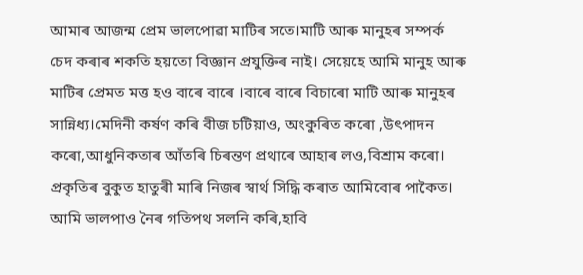আমাৰ আজন্ম প্ৰেম ভালপোৱা মাটিৰ সতে।মাটি আৰু মানুহৰ সম্পৰ্ক চেদ কৰাৰ শকতি হয়তো বিজ্ঞান প্ৰযুক্তিৰ নাই। সেয়েহে আমি মানুহ আৰু মাটিৰ প্ৰেমত মত্ত হও বাৰে বাৰে ।বাৰে বাৰে বিচাৰো মাটি আৰু মানুহৰ সান্নিধ্য।মেদিনী কৰ্ষণ কৰি বীজ চটিয়াও, অংকুৰিত কৰো ,উৎপাদন কৰো,আধুনিকতাৰ আঁতৰি চিৰন্তণ প্ৰথাৰে আহাৰ লও,বিশ্ৰাম কৰো। প্ৰকৃতিৰ বুকুত হাতুৰী মাৰি নিজৰ স্বাৰ্থ সিদ্ধি কৰাত আমিবোৰ পাকৈত। আমি ভালপাও নৈৰ গতিপথ সলনি কৰি,হাবি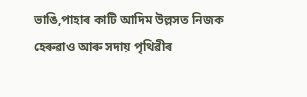ভাঙি,পাহাৰ কাটি আদিম উল্লসত নিজক হেৰুৱাও আৰু সদায় পৃথিৱীৰ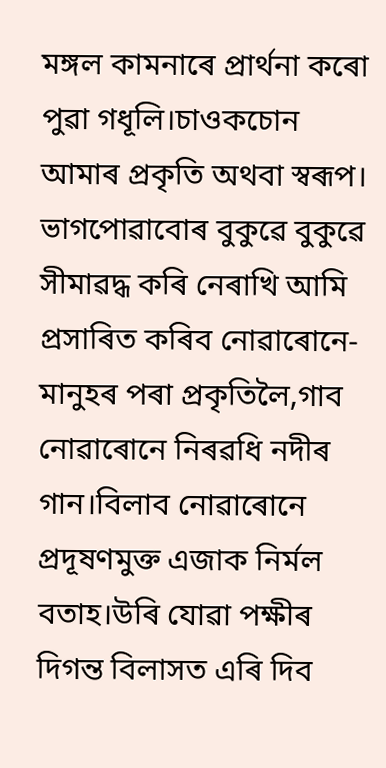মঙ্গল কামনাৰে প্ৰাৰ্থনা কৰো পুৱা গধূলি।চাওকচোন আমাৰ প্ৰকৃতি অথবা স্বৰূপ। ভাগপোৱাবোৰ বুকুৱে বুকুৱে সীমাৱদ্ধ কৰি নেৰাখি আমি প্ৰসাৰিত কৰিব নোৱাৰোনে- মানুহৰ পৰা প্ৰকৃতিলৈ,গাব নোৱাৰোনে নিৰৱধি নদীৰ গান।বিলাব নোৱাৰোনে প্ৰদূষণমুক্ত এজাক নিৰ্মল বতাহ।উৰি যোৱা পক্ষীৰ দিগন্ত বিলাসত এৰি দিব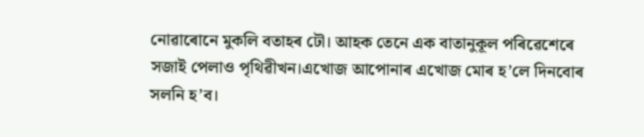নোৱাৰোনে মুকলি বতাহৰ ঢৌ। আহক তেনে এক বাতানুকূল পৰিৱেশেৰে সজাই পেলাও পৃথিৱীখন।এখোজ আপোনাৰ এখোজ মোৰ হ’লে দিনবোৰ সলনি হ’ব।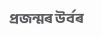প্ৰজন্মৰ উৰ্বৰ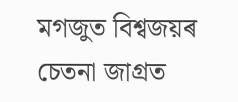মগজুত বিশ্বজয়ৰ চেতনা জাগ্ৰত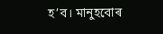হ’ব। মানুহবোৰ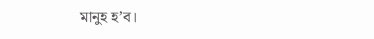মানুহ হ’ব।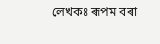লেখকঃ ৰূপম বৰা